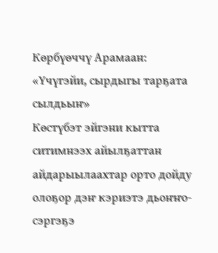Көрбүөччү Арамаан: «Үчүгэйи, сырдыгы тарҕата сылдьыҥ»
Көстүбэт эйгэни кытта ситимнээх айылҕаттан айдарыылаахтар орто дойду олоҕор дэҥ кэриэтэ дьоҥҥо-сэргэҕэ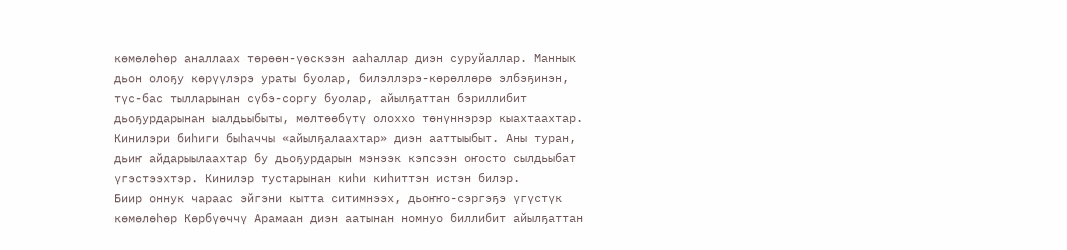көмөлөһөр аналлаах төрөөн-үөскээн ааһаллар диэн суруйаллар. Маннык дьон олоҕу көрүүлэрэ ураты буолар, билэллэрэ-көрөллөрө элбэҕинэн, түс-бас тылларынан сүбэ-соргу буолар, айылҕаттан бэриллибит дьоҕурдарынан ыалдьыбыты, мөлтөөбүтү олоххо төнүннэрэр кыахтаахтар. Кинилэри биһиги быһаччы «айылҕалаахтар» диэн ааттыыбыт. Аны туран, дьиҥ айдарыылаахтар бу дьоҕурдарын мэнээк кэпсээн оҥосто сылдьыбат үгэстээхтэр. Кинилэр тустарынан киһи киһиттэн истэн билэр.
Биир оннук чараас эйгэни кытта ситимнээх, дьоҥҥо-сэргэҕэ үгүстүк көмөлөһөр Көрбүөччү Арамаан диэн аатынан номнуо биллибит айылҕаттан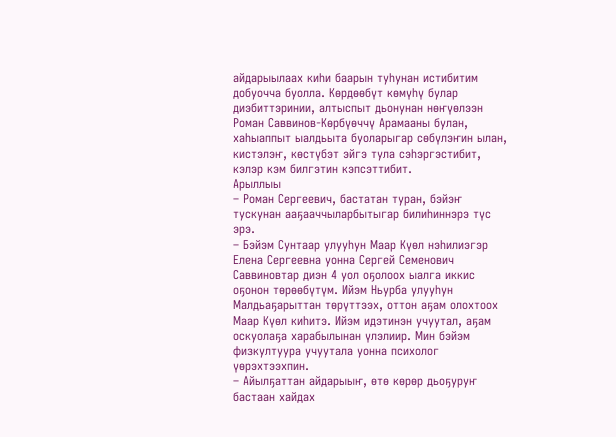айдарыылаах киһи баарын туһунан истибитим добуочча буолла. Көрдөөбүт көмүһү булар диэбиттэринии, алтыспыт дьонунан нөҥүөлээн Роман Саввинов-Көрбүөччү Арамааны булан, хаһыаппыт ыалдьыта буоларыгар сөбүлэҥин ылан, кистэлэҥ, көстүбэт эйгэ тула сэһэргэстибит, кэлэр кэм билгэтин кэпсэттибит.
Арыллыы
– Роман Сергеевич, бастатан туран, бэйэҥ тускунан ааҕааччыларбытыгар билиһиннэрэ түс эрэ.
– Бэйэм Сунтаар улууһун Маар Күөл нэһилиэгэр Елена Сергеевна уонна Сергей Семенович Саввиновтар диэн 4 уол оҕолоох ыалга иккис оҕонон төрөөбүтүм. Ийэм Ньурба улууһун Малдьаҕарыттан төрүттээх, оттон аҕам олохтоох Маар Күөл киһитэ. Ийэм идэтинэн учуутал, аҕам оскуолаҕа харабылынан үлэлиир. Мин бэйэм физкултуура учуутала уонна психолог үөрэхтээхпин.
– Айылҕаттан айдарыыҥ, өтө көрөр дьоҕуруҥ бастаан хайдах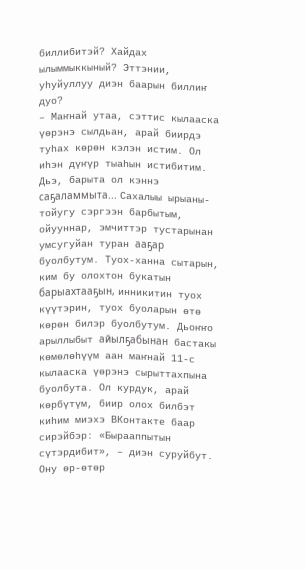биллибитэй? Хайдах ылыммыккыный? Эттэнии, уһуйуллуу диэн баарын биллиҥ дуо?
– Маҥнай утаа, сэттис кылааска үөрэнэ сылдьан, арай биирдэ туһах көрөн кэлэн истим. Ол иһэн дүҥүр тыаһын истибитим. Дьэ, барыта ол кэннэ саҕаламмыта... Сахалыы ырыаны-тойугу сэргээн барбытым, ойууннар, эмчиттэр тустарынан умсугуйан туран ааҕар буолбутум. Туох-ханна сытарын, ким бу олохтон букатын барыахтааҕын, инникитин туох күүтэрин, туох буоларын өтө көрөн билэр буолбутум. Дьоҥҥо арыллыбыт айылҕабынан бастакы көмөлөһүүм аан маҥнай 11-с кылааска үөрэнэ сырыттахпына буолбута. Ол курдук, арай көрбүтүм, биир олох билбэт киһим миэхэ ВКонтакте баар сирэйбэр: «Бырааппытын сүтэрдибит», – диэн суруйбут. Ону өр-өтөр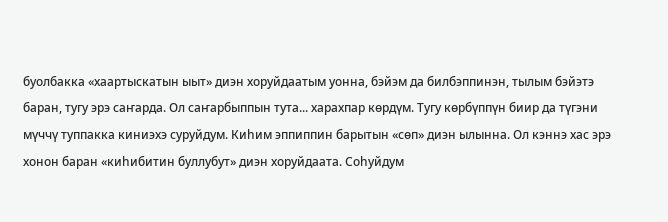буолбакка «хаартыскатын ыыт» диэн хоруйдаатым уонна, бэйэм да билбэппинэн, тылым бэйэтэ баран, тугу эрэ саҥарда. Ол саҥарбыппын тута... харахпар көрдүм. Тугу көрбүппүн биир да түгэни мүччү туппакка киниэхэ суруйдум. Киһим эппиппин барытын «сөп» диэн ылынна. Ол кэннэ хас эрэ хонон баран «киһибитин буллубут» диэн хоруйдаата. Соһуйдум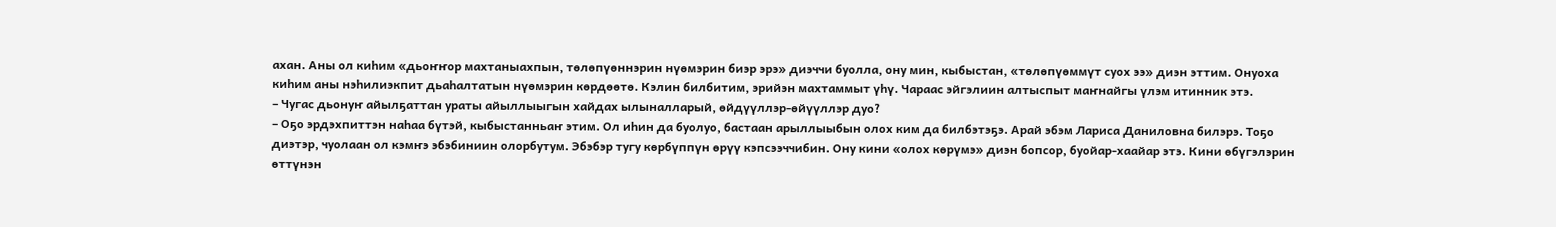ахан. Аны ол киһим «дьоҥҥор махтаныахпын, төлөпүөннэрин нүөмэрин биэр эрэ» диэччи буолла, ону мин, кыбыстан, «төлөпүөммүт суох ээ» диэн эттим. Онуоха киһим аны нэһилиэкпит дьаһалтатын нүөмэрин көрдөөтө. Кэлин билбитим, эрийэн махтаммыт үһү. Чараас эйгэлиин алтыспыт маҥнайгы үлэм итинник этэ.
– Чугас дьонуҥ айылҕаттан ураты айыллыыгын хайдах ылыналларый, өйдүүллэр-өйүүллэр дуо?
– Оҕо эрдэхпиттэн наһаа бүтэй, кыбыстанньаҥ этим. Ол иһин да буолуо, бастаан арыллыыбын олох ким да билбэтэҕэ. Арай эбэм Лариса Даниловна билэрэ. Тоҕо диэтэр, чуолаан ол кэмҥэ эбэбиниин олорбутум. Эбэбэр тугу көрбүппүн өрүү кэпсээччибин. Ону кини «олох көрүмэ» диэн бопсор, буойар-хаайар этэ. Кини өбүгэлэрин өттүнэн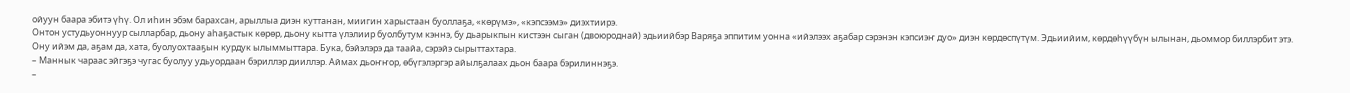ойуун баара эбитэ үһү. Ол иһин эбэм барахсан, арыллыа диэн куттанан, миигин харыстаан буоллаҕа, «көрүмэ», «кэпсээмэ» диэхтиирэ.
Онтон устудьуоннуур сылларбар, дьону аһаҕастык көрөр, дьону кытта үлэлиир буолбутум кэннэ, бу дьарыкпын кистээн сыган (двоюроднай) эдьиийбэр Варяҕа эппитим уонна «ийэлээх аҕабар сэрэнэн кэпсиэҥ дуо» диэн көрдөспүтүм. Эдьиийим, көрдөһүүбүн ылынан, дьоммор биллэрбит этэ. Ону ийэм да, аҕам да, хата, буолуохтааҕын курдук ылыммыттара. Бука, бэйэлэрэ да таайа, сэрэйэ сырыттахтара.
– Маннык чараас эйгэҕэ чугас буолуу удьуордаан бэриллэр дииллэр. Аймах дьоҥҥор, өбүгэлэргэр айылҕалаах дьон баара бэрилиннэҕэ.
–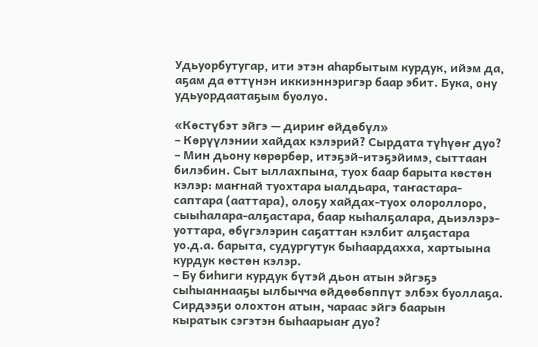Удьуорбутугар, ити этэн аһарбытым курдук, ийэм да, аҕам да өттүнэн иккиэннэригэр баар эбит. Бука, ону удьуордаатаҕым буолуо.

«Көстүбэт эйгэ — дириҥ өйдөбүл»
– Көрүүлэнии хайдах кэлэрий? Сырдата түһүөҥ дуо?
– Мин дьону көрөрбөр, итэҕэй-итэҕэйимэ, сыттаан билэбин. Сыт ыллахпына, туох баар барыта көстөн кэлэр: маҥнай туохтара ыалдьара, таҥастара-саптара (ааттара), олоҕу хайдах-туох олороллоро, сыыһалара-алҕастара, баар кыһалҕалара, дьиэлэрэ-уоттара, өбүгэлэрин саҕаттан кэлбит алҕастара уо.д.а. барыта, судургутук быһаардахха, хартыына курдук көстөн кэлэр.
– Бу биһиги курдук бүтэй дьон атын эйгэҕэ сыһыаннааҕы ылбычча өйдөөбөппүт элбэх буоллаҕа. Сирдээҕи олохтон атын, чараас эйгэ баарын кыратык сэгэтэн быһаарыаҥ дуо?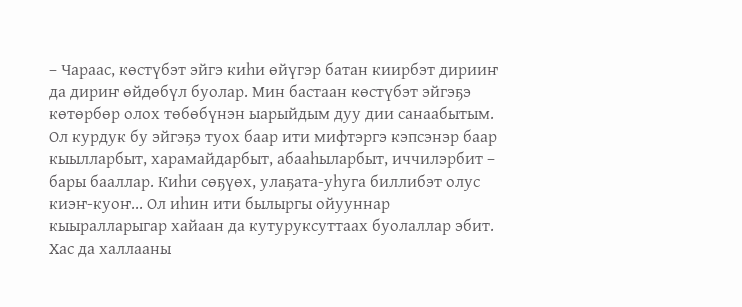– Чараас, көстүбэт эйгэ киһи өйүгэр батан киирбэт дирииҥ да дириҥ өйдөбүл буолар. Мин бастаан көстүбэт эйгэҕэ көтөрбөр олох төбөбүнэн ыарыйдым дуу дии санаабытым. Ол курдук бу эйгэҕэ туох баар ити мифтэргэ кэпсэнэр баар кыылларбыт, харамайдарбыт, абааһыларбыт, иччилэрбит – бары бааллар. Киһи сөҕүөх, улаҕата-уһуга биллибэт олус киэҥ-куоҥ... Ол иһин ити былыргы ойууннар кыыралларыгар хайаан да кутуруксуттаах буолаллар эбит. Хас да халлааны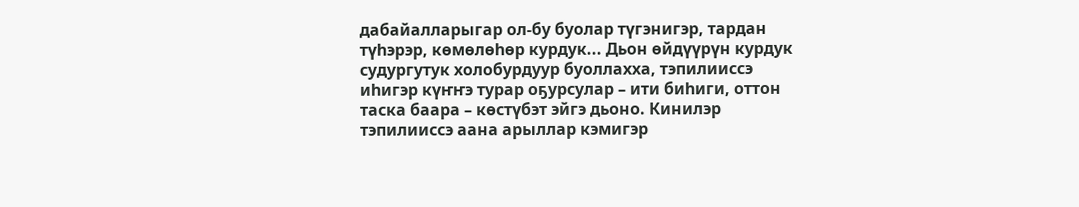дабайалларыгар ол-бу буолар түгэнигэр, тардан түһэрэр, көмөлөһөр курдук... Дьон өйдүүрүн курдук судургутук холобурдуур буоллахха, тэпилииссэ иһигэр күҥҥэ турар оҕурсулар – ити биһиги, оттон таска баара – көстүбэт эйгэ дьоно. Кинилэр тэпилииссэ аана арыллар кэмигэр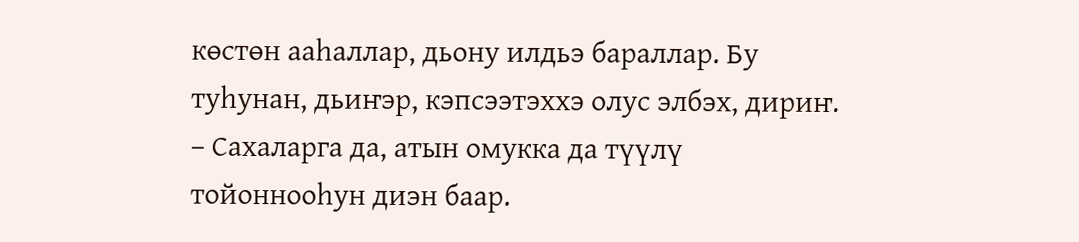көстөн ааһаллар, дьону илдьэ бараллар. Бу туһунан, дьиҥэр, кэпсээтэххэ олус элбэх, дириҥ.
– Сахаларга да, атын омукка да түүлү тойоннооһун диэн баар.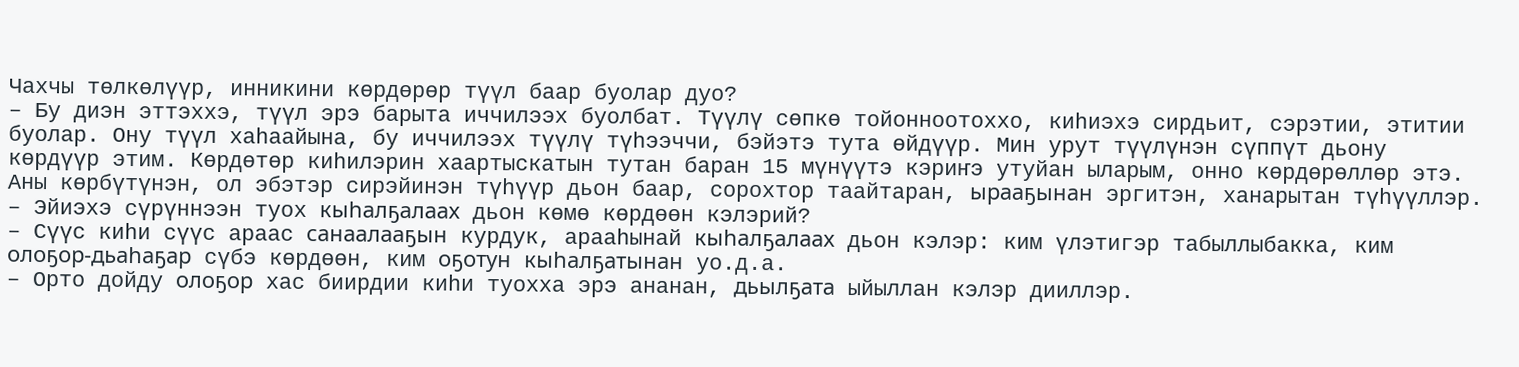Чахчы төлкөлүүр, инникини көрдөрөр түүл баар буолар дуо?
– Бу диэн эттэххэ, түүл эрэ барыта иччилээх буолбат. Түүлү сөпкө тойонноотоххо, киһиэхэ сирдьит, сэрэтии, этитии буолар. Ону түүл хаһаайына, бу иччилээх түүлү түһээччи, бэйэтэ тута өйдүүр. Мин урут түүлүнэн сүппүт дьону көрдүүр этим. Көрдөтөр киһилэрин хаартыскатын тутан баран 15 мүнүүтэ кэриҥэ утуйан ыларым, онно көрдөрөллөр этэ. Аны көрбүтүнэн, ол эбэтэр сирэйинэн түһүүр дьон баар, сорохтор таайтаран, ырааҕынан эргитэн, ханарытан түһүүллэр.
– Эйиэхэ сүрүннээн туох кыһалҕалаах дьон көмө көрдөөн кэлэрий?
– Сүүс киһи сүүс араас санаалааҕын курдук, арааһынай кыһалҕалаах дьон кэлэр: ким үлэтигэр табыллыбакка, ким олоҕор-дьаһаҕар сүбэ көрдөөн, ким оҕотун кыһалҕатынан уо.д.а.
– Орто дойду олоҕор хас биирдии киһи туохха эрэ ананан, дьылҕата ыйыллан кэлэр дииллэр.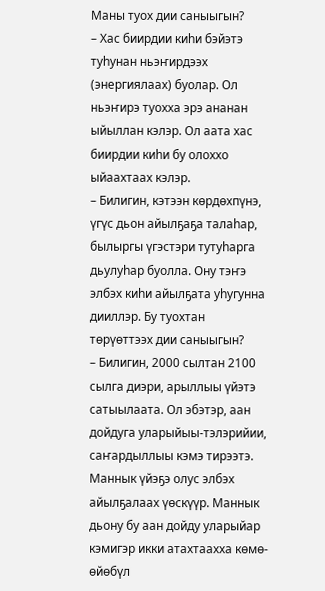Маны туох дии саныыгын?
– Хас биирдии киһи бэйэтэ туһунан ньэҥирдээх (энергиялаах) буолар. Ол ньэҥирэ туохха эрэ ананан ыйыллан кэлэр. Ол аата хас биирдии киһи бу олоххо ыйаахтаах кэлэр.
– Билигин, кэтээн көрдөхпүнэ, үгүс дьон айылҕаҕа талаһар, былыргы үгэстэри тутуһарга дьулуһар буолла. Ону тэҥэ элбэх киһи айылҕата уһугунна дииллэр. Бу туохтан төрүөттээх дии саныыгын?
– Билигин, 2000 сылтан 2100 сылга диэри, арыллыы үйэтэ сатыылаата. Ол эбэтэр, аан дойдуга уларыйыы-тэлэрийии, саҥардыллыы кэмэ тирээтэ. Маннык үйэҕэ олус элбэх айылҕалаах үөскүүр. Маннык дьону бу аан дойду уларыйар кэмигэр икки атахтаахха көмө-өйөбүл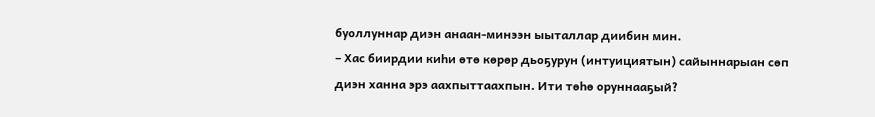буоллуннар диэн анаан-минээн ыыталлар диибин мин.
– Хас биирдии киһи өтө көрөр дьоҕурун (интуициятын) сайыннарыан сөп диэн ханна эрэ аахпыттаахпын. Ити төһө оруннааҕый?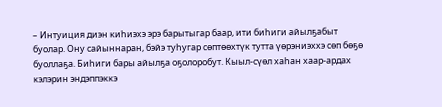– Интуиция диэн киһиэхэ эрэ барытыгар баар, ити биһиги айылҕабыт буолар. Ону сайыннаран, бэйэ туһугар сөптөөхтүк тутта үөрэниэххэ сөп бөҕө буоллаҕа. Биһиги бары айылҕа оҕолоробут. Кыыл-сүөл хаһан хаар-ардах кэлэрин эндэппэккэ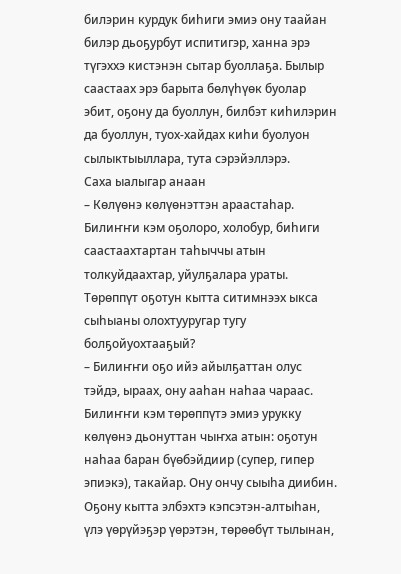билэрин курдук биһиги эмиэ ону таайан билэр дьоҕурбут испитигэр, ханна эрэ түгэххэ кистэнэн сытар буоллаҕа. Былыр саастаах эрэ барыта бөлүһүөк буолар эбит, оҕону да буоллун, билбэт киһилэрин да буоллун, туох-хайдах киһи буолуон сылыктыыллара, тута сэрэйэллэрэ.
Саха ыалыгар анаан
– Көлүөнэ көлүөнэттэн араастаһар. Билиҥҥи кэм оҕолоро, холобур, биһиги саастаахтартан таһыччы атын толкуйдаахтар, уйулҕалара ураты. Төрөппүт оҕотун кытта ситимнээх ыкса сыһыаны олохтууругар тугу болҕойуохтааҕый?
– Билиҥҥи оҕо ийэ айылҕаттан олус тэйдэ, ыраах, ону ааһан наһаа чараас. Билиҥҥи кэм төрөппүтэ эмиэ урукку көлүөнэ дьонуттан чыҥха атын: оҕотун наһаа баран бүөбэйдиир (супер, гипер эпиэкэ), такайар. Ону ончу сыыһа диибин. Оҕону кытта элбэхтэ кэпсэтэн-алтыһан, үлэ үөрүйэҕэр үөрэтэн, төрөөбүт тылынан,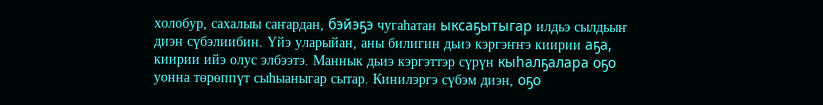холобур, сахалыы саҥардан, бэйэҕэ чугаһатан ыксаҕытыгар илдьэ сылдьыҥ диэн сүбэлиибин. Үйэ уларыйан, аны билигин дьиэ кэргэҥҥэ киирии аҕа, киирии ийэ олус элбээтэ. Маннык дьиэ кэргэттэр сүрүн кыһалҕалара оҕо уонна төрөппүт сыһыаныгар сытар. Кинилэргэ сүбэм диэн, оҕо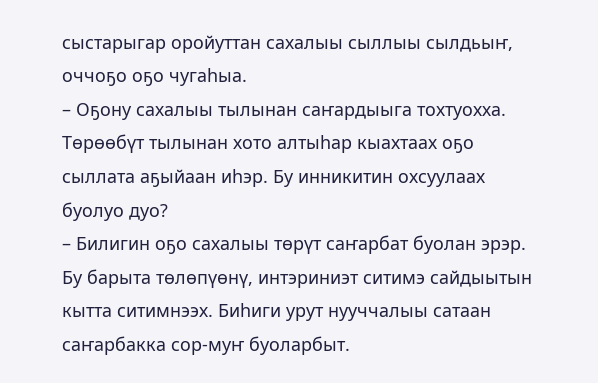сыстарыгар оройуттан сахалыы сыллыы сылдьыҥ, оччоҕо оҕо чугаһыа.
– Оҕону сахалыы тылынан саҥардыыга тохтуохха. Төрөөбүт тылынан хото алтыһар кыахтаах оҕо сыллата аҕыйаан иһэр. Бу инникитин охсуулаах буолуо дуо?
– Билигин оҕо сахалыы төрүт саҥарбат буолан эрэр. Бу барыта төлөпүөнү, интэриниэт ситимэ сайдыытын кытта ситимнээх. Биһиги урут нууччалыы сатаан саҥарбакка сор-муҥ буоларбыт.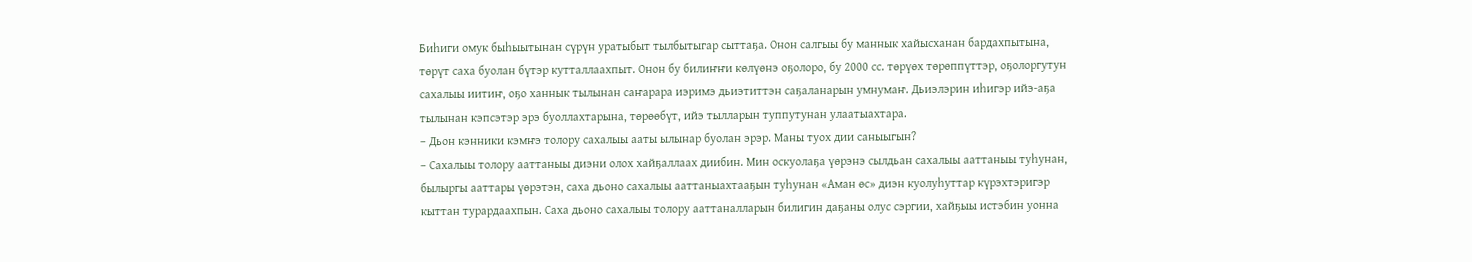Биһиги омук быһыытынан сүрүн уратыбыт тылбытыгар сыттаҕа. Онон салгыы бу маннык хайысханан бардахпытына, төрүт саха буолан бүтэр кутталлаахпыт. Онон бу билиҥҥи көлүөнэ оҕолоро, бу 2000 сс. төрүөх төрөппүттэр, оҕолоргутун сахалыы иитиҥ, оҕо ханнык тылынан саҥарара иэримэ дьиэтиттэн саҕаланарын умнумаҥ. Дьиэлэрин иһигэр ийэ-аҕа тылынан кэпсэтэр эрэ буоллахтарына, төрөөбүт, ийэ тылларын туппутунан улаатыахтара.
– Дьон кэнники кэмҥэ толору сахалыы ааты ылынар буолан эрэр. Маны туох дии саныыгын?
– Сахалыы толору ааттаныы диэни олох хайҕаллаах диибин. Мин оскуолаҕа үөрэнэ сылдьан сахалыы ааттаныы туһунан, былыргы ааттары үөрэтэн, саха дьоно сахалыы ааттаныахтааҕын туһунан «Аман өс» диэн куолуһуттар күрэхтэригэр кыттан турардаахпын. Саха дьоно сахалыы толору ааттаналларын билигин даҕаны олус сэргии, хайҕыы истэбин уонна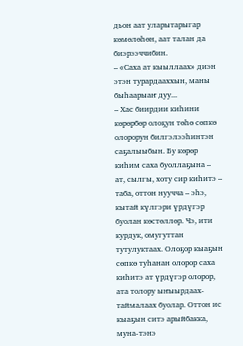дьон аат уларытарыгар көмөлөһөн, аат талан да биэрээччибин.
– «Саха ат кыыллаах» диэн этэн турардааххын, маны быһаарыаҥ дуу...
– Хас биирдии киһини көрөрбөр олоҕун төһө сөпкө олорорун билгэлээһинтэн саҕалыыбын. Бу көрөр киһим саха буоллаҕына – ат, сылгы, хоту сир киһитэ – таба, оттон нуучча – эһэ, кытай күлгэри үрдүгэр буолан көстөллөр. Чэ, ити курдук, омугуттан тутулуктаах. Олоҕор кыаҕын сөпкө туһанан олорор саха киһитэ ат үрдүгэр олорор, ата толору ыҥыырдаах-таймалаах буолар. Оттон ис кыаҕын ситэ арыйбакка, муна-тэнэ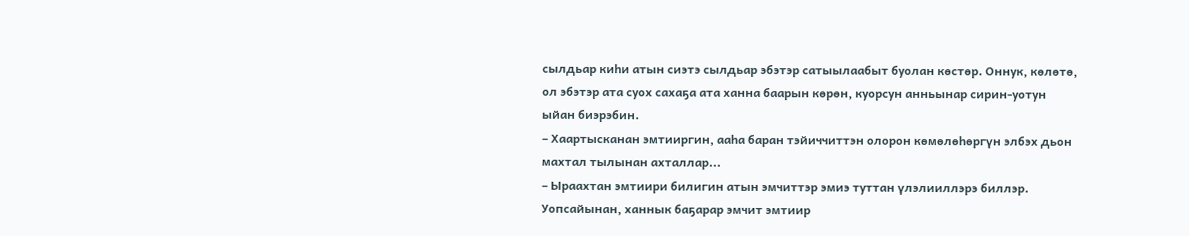сылдьар киһи атын сиэтэ сылдьар эбэтэр сатыылаабыт буолан көстөр. Оннук, көлөтө, ол эбэтэр ата суох сахаҕа ата ханна баарын көрөн, куорсун анньынар сирин-уотун ыйан биэрэбин.
– Хаартысканан эмтииргин, ааһа баран тэйиччиттэн олорон көмөлөһөргүн элбэх дьон махтал тылынан ахталлар...
– Ыраахтан эмтиири билигин атын эмчиттэр эмиэ туттан үлэлииллэрэ биллэр. Уопсайынан, ханнык баҕарар эмчит эмтиир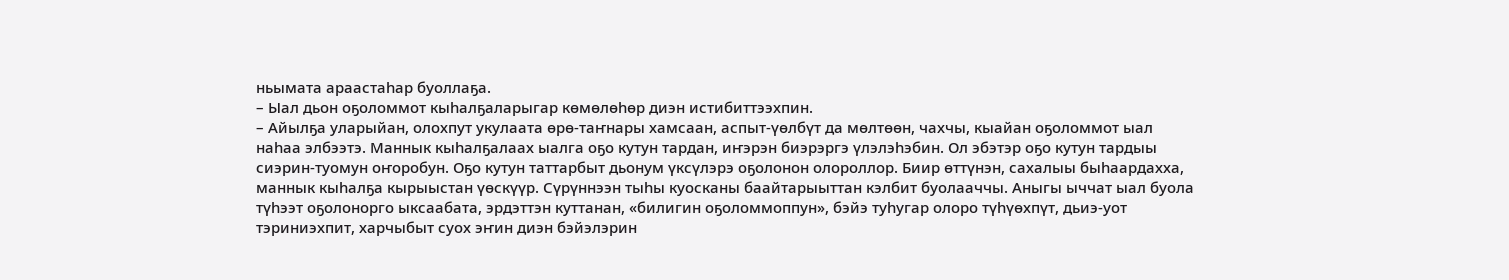ньымата араастаһар буоллаҕа.
– Ыал дьон оҕоломмот кыһалҕаларыгар көмөлөһөр диэн истибиттээхпин.
– Айылҕа уларыйан, олохпут укулаата өрө-таҥнары хамсаан, аспыт-үөлбүт да мөлтөөн, чахчы, кыайан оҕоломмот ыал наһаа элбээтэ. Маннык кыһалҕалаах ыалга оҕо кутун тардан, иҥэрэн биэрэргэ үлэлэһэбин. Ол эбэтэр оҕо кутун тардыы сиэрин-туомун оҥоробун. Оҕо кутун таттарбыт дьонум үксүлэрэ оҕолонон олороллор. Биир өттүнэн, сахалыы быһаардахха, маннык кыһалҕа кырыыстан үөскүүр. Сүрүннээн тыһы куосканы баайтарыыттан кэлбит буолааччы. Аныгы ыччат ыал буола түһээт оҕолонорго ыксаабата, эрдэттэн куттанан, «билигин оҕоломмоппун», бэйэ туһугар олоро түһүөхпүт, дьиэ-уот тэриниэхпит, харчыбыт суох эҥин диэн бэйэлэрин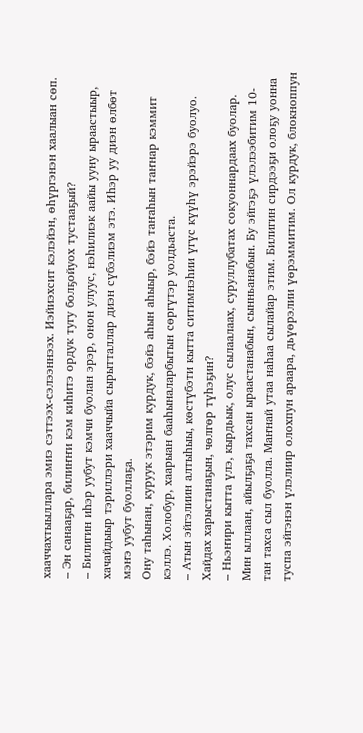хааччахтыыллара эмиэ сэттээх-сэлээннээх. Иэйиэхсит кэлэйэн, өһүргэнэн хаалыан сөп.
– Эн санааҕар, билиҥҥи кэм киһитэ ордук тугу болҕойуох тустааҕый?
– Билигин иһэр уубут кэмчи буолан эрэр, онон улуус, нэһилиэк аайы ууну ыраастыыр, хачайдыыр тэриллэри хааччыйа сырытталлар диэн сүбэлиэм этэ. Иһэр уу диэн өлбөт мэҥэ уубут буоллаҕа.
Ону таһынан, куруук этэрим курдук, бэйэ аһын аһыыр, бэйэ таҥаһын таҥнар кэммит кэллэ. Холобур, хаарыан бааһыналарбытын сөргүтэр уолдьаста.
– Атын эйгэлиин алтыһыы, көстүбэти кытта ситимнэһии үгүс күүһү эрэйэрэ буолуо. Хайдах харыстанаҕын, чөлгөр түһэҕин?
– Ньэҥири кытта үлэ, кырдьык, олус сылаалаах, суруллубатах сокуоннардаах буолар. Мин ыллаан, айылҕаҕа тахсан ыраастанабын, сынньанабын. Бу эйгэҕэ үлэлээбитим 10-тан тахса сыл буолла. Маҥнай утаа наһаа сылайар этим. Билигин сирдээҕи олоҕу уонна туспа эйгэнэн үлэлиир олохпун араара, дьүөрэлии үөрэммитим. Ол курдук, блокноппун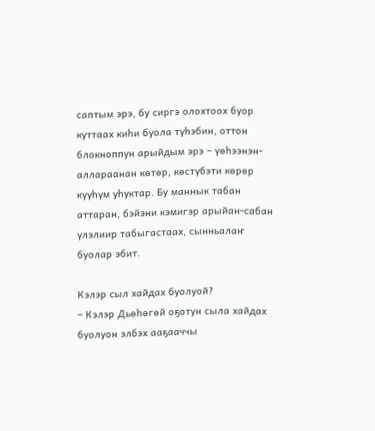саптым эрэ, бу сиргэ олохтоох буор куттаах киһи буола түһэбин, оттон блокноппун арыйдым эрэ – үөһээнэн-аллараанан көтөр, көстүбэти көрөр күүһүм уһуктар. Бу маннык табан аттаран, бэйэни кэмигэр арыйан-сабан үлэлиир табыгастаах, сынньалаҥ буолар эбит.

Кэлэр сыл хайдах буолуой?
– Кэлэр Дьөһөгөй оҕотун сыла хайдах буолуон элбэх ааҕааччы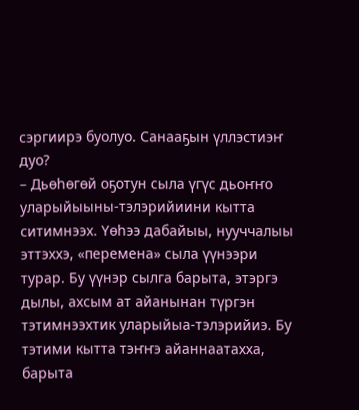сэргиирэ буолуо. Санааҕын үллэстиэҥ дуо?
– Дьөһөгөй оҕотун сыла үгүс дьоҥҥо уларыйыыны-тэлэрийиини кытта ситимнээх. Үөһээ дабайыы, нууччалыы эттэххэ, «перемена» сыла үүнээри турар. Бу үүнэр сылга барыта, этэргэ дылы, ахсым ат айанынан түргэн тэтимнээхтик уларыйыа-тэлэрийиэ. Бу тэтими кытта тэҥҥэ айаннаатахха, барыта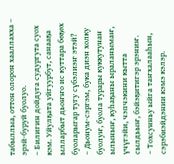табыллыа, оттон олорон хааллахха – эрэй-буруй буолуо.
– Билигин дойдуга судургута суох кэм. Уйулҕата уйгуурбут, санааҕа ылларбыт дьоҥҥо ис куттара бөҕөх буоларыгар тугу сүбэлиэҥ этэй?
– Дьонум-сэргэм, бука диэн холку буолуҥ, буола турары куккутунан ылыныҥ, куһаҕаны ыраланымаҥ, үчүгэйи, чэпчэкини кытта сылдьыҥ, бэйэҕитигэр эрэниҥ.
– Тохсунньу ыйга таҥхалааһын, сэрэбиэйдэнии кэмэ кэлэр.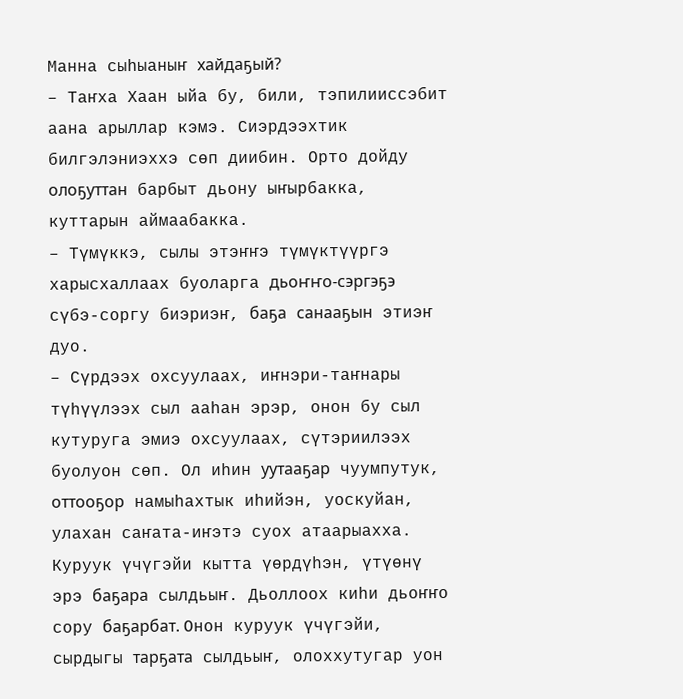Манна сыһыаныҥ хайдаҕый?
– Таҥха Хаан ыйа бу, били, тэпилииссэбит аана арыллар кэмэ. Сиэрдээхтик билгэлэниэххэ сөп диибин. Орто дойду олоҕуттан барбыт дьону ыҥырбакка, куттарын аймаабакка.
– Түмүккэ, сылы этэҥҥэ түмүктүүргэ харысхаллаах буоларга дьоҥҥо-сэргэҕэ сүбэ-соргу биэриэҥ, баҕа санааҕын этиэҥ дуо.
– Сүрдээх охсуулаах, иҥнэри-таҥнары түһүүлээх сыл ааһан эрэр, онон бу сыл кутуруга эмиэ охсуулаах, сүтэриилээх буолуон сөп. Ол иһин уутааҕар чуумпутук, оттооҕор намыһахтык иһийэн, уоскуйан, улахан саҥата-иҥэтэ суох атаарыахха. Куруук үчүгэйи кытта үөрдүһэн, үтүөнү эрэ баҕара сылдьыҥ. Дьоллоох киһи дьоҥҥо сору баҕарбат. Онон куруук үчүгэйи, сырдыгы тарҕата сылдьыҥ, олоххутугар уон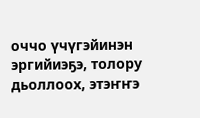оччо үчүгэйинэн эргийиэҕэ, толору дьоллоох, этэҥҥэ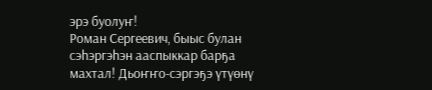эрэ буолуҥ!
Роман Сергеевич, быыс булан сэһэргэһэн ааспыккар барҕа махтал! Дьоҥҥо-сэргэҕэ үтүөнү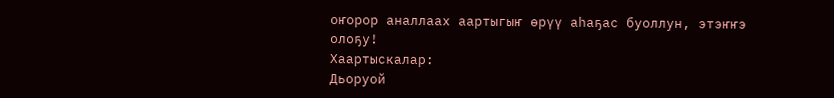оҥорор аналлаах аартыгыҥ өрүү аһаҕас буоллун, этэҥҥэ олоҕу!
Хаартыскалар:
Дьоруой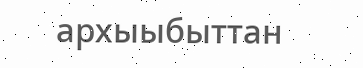архыыбыттан